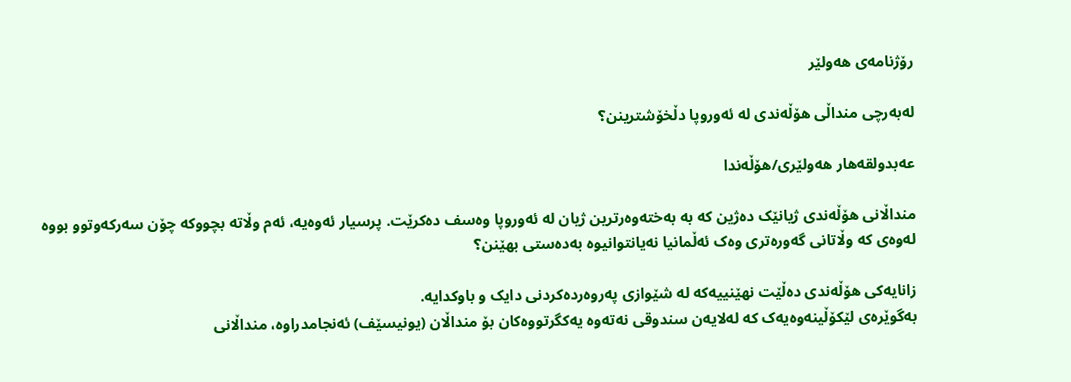رۆژنامەی ھەولێر

لەبەرچی منداڵی هۆڵەندی لە ئەوروپا دڵخۆشترینن؟

عەبدولقەهار هەولێری/هۆڵەندا

منداڵانی هۆڵەندی ژیانێک دەژین کە بە بەختەوەرترین ژیان لە ئەوروپا وەسف دەکرێت. پرسیار ئەوەیە، ئەم وڵاتە بچووکە چۆن سەرکەوتوو بووە لەوەی کە وڵاتانی گەورەتری وەک ئەڵمانیا نەیانتوانیوە بەدەستی بهێنن؟

زانایەکی هۆڵەندی دەڵێت نهێنییەکە لە شێوازی پەروەردەکردنی دایک و باوکدایە.
بەگوێرەی لێکۆڵینەوەیەک کە لەلایەن سندوقی نەتەوە یەکگرتووەکان بۆ منداڵان (یونیسێف) ئەنجامدراوە، منداڵانی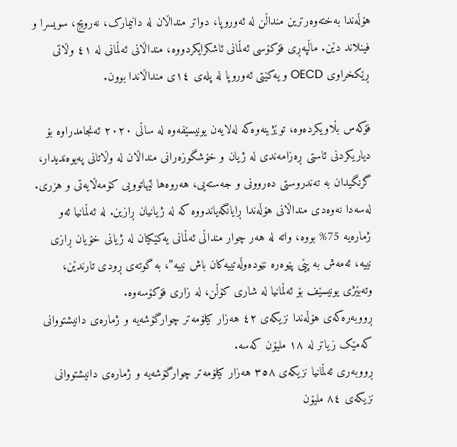هۆڵەندا بەختەوەرترین منداڵن لە ئەوروپا، دواتر منداڵان لە دانیمارک، نەرویج، سویسرا و فینلاند دێن. ماڵپەڕی فۆکۆسی ئەڵمانی ئاشکرایکردووە، منداڵانی ئەڵمانی لە ٤١ وڵاتی ڕێکخراوی OECD و یەکێتی ئەوروپا لە پلەی ١٤ی منداڵاندا بوون.

فۆکەس بڵاویکردەوە، توێژینەوەکە لەلایەن یونیسێفەوە لە ساڵی ٢٠٢٠ ئەنجامدراوە بۆ دیاریکردنی ئاستی ڕەزامەندی لە ژیان و خۆشگوزەرانی منداڵان لە وڵاتانی پەیوەندیدار، گرنگیدان بە تەندروستی دەروونی و جەستەیی، هەروەها لێهاتوویی کۆمەڵایەتی و هزری.
لەسەدا نەوەدی منداڵانی هۆڵەندا ڕایانگەیاندووە کە لە ژیانیان ڕازین. لە ئەڵمانیا ئەو ژمارەیە 75% بووە، واتە لە هەر چوار منداڵی ئەڵمانی یەکێکیان لە ژیانی خۆیان ڕازی نییە، ئەمەش بە پێی پێوەرە نێودەوڵەتییەکان باش نییە”، بە گوتەی ڕودی تارندێن، وتەبێژی یونیسێف بۆ ئەڵمانیا لە شاری کۆڵن، لە زاری فۆکۆسەوە.
ڕووبەرەکەی هۆڵەندا نزیکەی ٤٢ هەزار کیلۆمەتر چوارگۆشەیە و ژمارەی دانیشتووانی کەمێک زیاتر لە ١٨ ملیۆن کەسە.
ڕووبەری ئەڵمانیا نزیکەی ٣٥٨ هەزار کیلۆمەتر چوارگۆشەیە و ژمارەی دانیشتووانی نزیکەی ٨٤ ملیۆن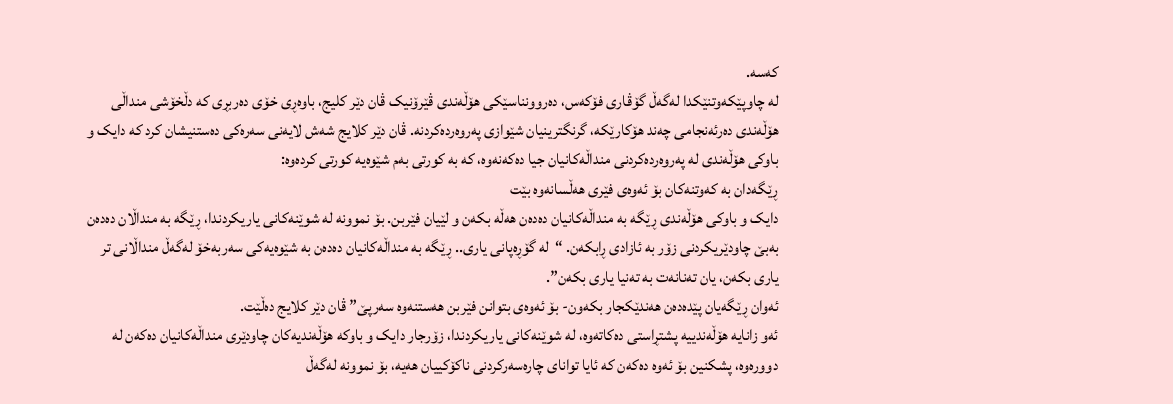کەسە.
لە چاوپێکەوتنێکدا لەگەڵ گۆڤاری فۆکەس، دەروونناسێکی هۆڵەندی ڤێرۆنیک ڤان دێر کلیج، باوەڕی خۆی دەربڕی کە دڵخۆشی منداڵی هۆڵەندی دەرئەنجامی چەند هۆکارێکە، گرنگترینیان شێوازی پەروەردەکردنە. ڤان دێر کلایج شەش لایەنی سەرەکی دەستنیشان کرد کە دایک و باوکی هۆڵەندی لە پەروەردەکردنی منداڵەکانیان جیا دەکەنەوە، کە بە کورتی بەم شێوەیە کورتی کردەوە:
ڕێگەدان بە کەوتنەکان بۆ ئەوەی فێری هەڵسانەوە بێت
دایک و باوکی هۆڵەندی ڕێگە بە منداڵەکانیان دەدەن هەڵە بکەن و لێیان فێربن. بۆ نموونە لە شوێنەکانی یاریکردندا، ڕێگە بە منداڵان دەدەن بەبێ چاودێریکردنی زۆر بە ئازادی ڕابکەن. “لە گۆڕەپانی یاری.. ڕێگە بە منداڵەکانیان دەدەن بە شێوەیەکی سەربەخۆ لەگەڵ منداڵانی تر یاری بکەن، یان تەنانەت بە تەنیا یاری بکەن”.
ئەوان ڕێگەیان پێدەدەن هەندێکجار بکەون- بۆ ئەوەی بتوانن فێربن هەستنەوە سەرپێ” ڤان دێر کلایج دەڵێت.
ئەو زانایە هۆڵەندییە پشتڕاستی دەکاتەوە، لە شوێنەکانی یاریکردندا، زۆرجار دایک و باوکە هۆڵەندیەکان چاودێری منداڵەکانیان دەکەن لە دوورەوە، پشکنین بۆ ئەوە دەکەن کە ئایا توانای چارەسەرکردنی ناکۆکییان هەیە، بۆ نموونە لەگەڵ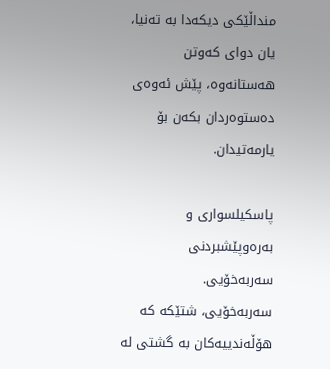منداڵێکی دیکەدا بە تەنیا، یان دوای کەوتن هەستانەوە، پێش ئەوەی دەستوەردان بکەن بۆ یارمەتیدان.

پاسکیلسواری و بەرەوپێشبردنی سەربەخۆیی.
سەربەخۆیی، شتێکە کە هۆڵەندییەکان بە گشتی لە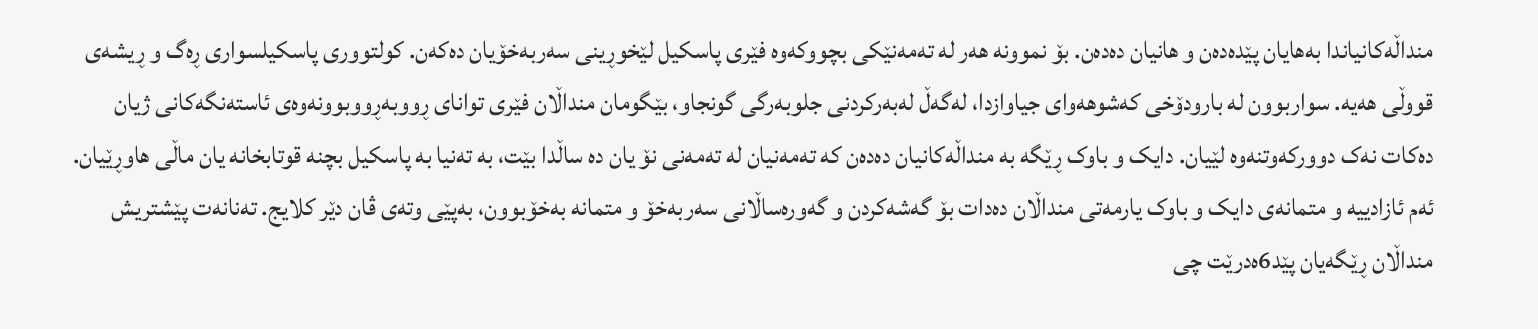منداڵەکانیاندا بەهایان پێدەدەن و هانیان دەدەن. بۆ نموونە هەر لە تەمەنێکی بچووکەوە فێری پاسکیل لێخوڕینی سەربەخۆیان دەکەن. کولتووری پاسکیلسواری ڕەگ و ڕیشەی قووڵی هەیە. سواربوون لە بارودۆخی کەشوهەوای جیاوازدا، لەگەڵ لەبەرکردنی جلوبەرگی گونجاو، بێگومان منداڵان فێری توانای ڕووبەڕووبوونەوەی ئاستەنگەکانی ژیان دەکات نەک دوورکەوتنەوە لێیان. دایک و باوک ڕێگە بە منداڵەکانیان دەدەن کە تەمەنیان لە تەمەنی نۆ یان دە ساڵدا بێت، بە تەنیا بە پاسکیل بچنە قوتابخانە یان ماڵی هاوڕێیان. ئەم ئازادییە و متمانەی دایک و باوک یارمەتی منداڵان دەدات بۆ گەشەکردن و گەورەساڵانی سەربەخۆ و متمانە بەخۆبوون، بەپێی وتەی ڤان دێر کلایج. تەنانەت پێشتریش منداڵان ڕێگەیان پێد6ەدرێت چی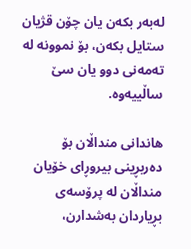لەبەر بکەن یان چۆن قژیان ستایل بکەن، بۆ نموونە لە تەمەنی دوو یان سێ ساڵییەوە.

هاندانی منداڵان بۆ دەربڕینی بیروڕای خۆیان
منداڵان لە پرۆسەی بڕیاردان بەشدارن،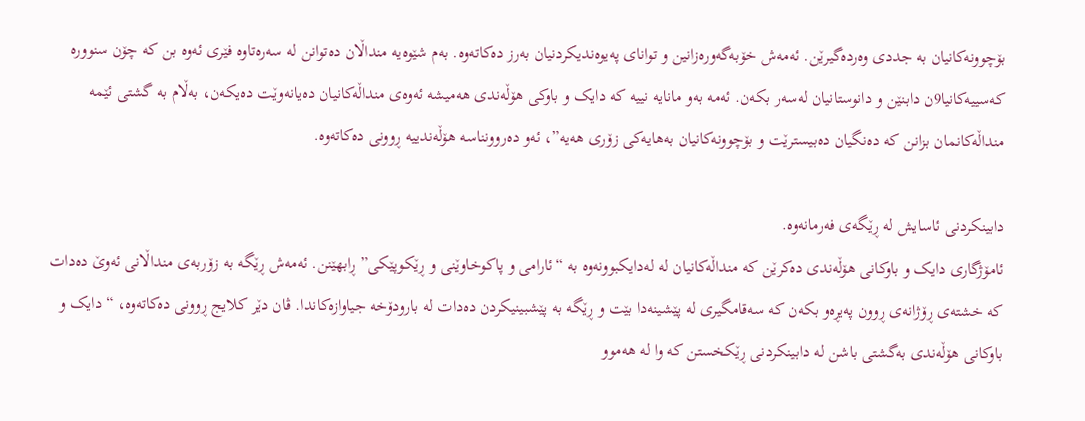بۆچوونەکانیان بە جددی وەردەگیرێن. ئەمەش خۆبەگەورەزانین و توانای پەیوەندیکردنیان بەرز دەکاتەوە. بەم شێوەیە منداڵان دەتوانن لە سەرەتاوە فێری ئەوە بن کە چۆن سنوورە کەسییەکانیا9ن دابنێن و دانوستانیان لەسەر بکەن. ئەمە بەو مانایە نییە کە دایک و باوکی هۆڵەندی هەمیشە ئەوەی منداڵەکانیان دەیانەوێت دەیکەن، بەڵام بە گشتی ئێمە منداڵەکانمان بزانن کە دەنگیان دەبیسترێت و بۆچوونەکانیان بەهایەکی زۆری هەیە”، ئەو دەروونناسە هۆڵەندییە ڕوونی دەکاتەوە.

دابینکردنی ئاسایش لە ڕێگەی فەرمانەوە.
ئامۆژگاری دایک و باوکانی هۆڵەندی دەکرێن کە منداڵەکانیان لە لەدایکبوونەوە بە “ئارامی و پاکوخاوێنی و ڕێکوپێکی” ڕابهێنن. ئەمەش ڕێگە بە زۆربەی منداڵانی ئەوێ دەدات کە خشتەی ڕۆژانەی ڕوون پەیڕەو بکەن کە سەقامگیری لە پێشینەدا بێت و ڕێگە بە پێشبینیکردن دەدات لە بارودۆخە جیاوازەکاندا. ڤان دێر کلایج ڕوونی دەکاتەوە، “دایک و باوکانی هۆڵەندی بەگشتی باشن لە دابینکردنی ڕێکخستن کە وا لە هەموو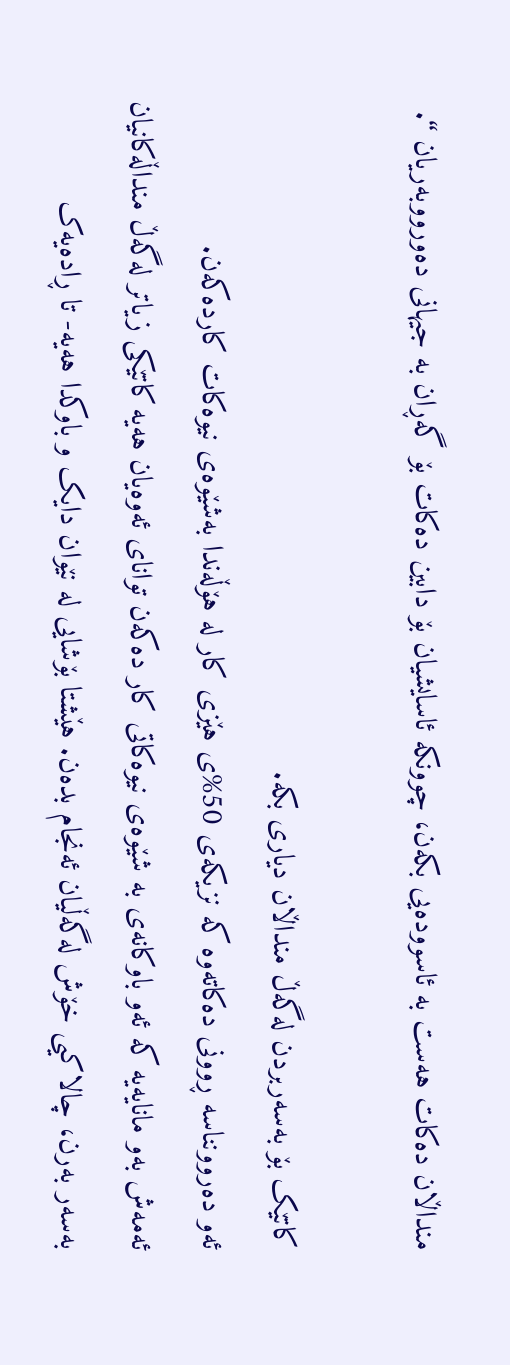منداڵان دەکات هەست بە ئاسوودەیی بکەن، چوونکە ئاسایشیان بۆ دابین دەکات بۆ گەڕان بە جیهانی دەورووبەریان “.

کاتێک بۆ بەسەربردن لەگەڵ منداڵان دیاری بکە.
ئەو دەروونناسە ڕوونی دەکاتەوە کە نزیکەی 50%ی هێزی کار لە هۆڵەندا بەشێوەی نیوەکات کاردەکەن.
ئەمەش بەو مانایەیە کە ئەو باوکانەی بە شێوەی نیوەکاتی کار دەکەن توانای ئەوەیان هەیە کاتێکی زیاتر لەگەڵ منداڵەکانیان بەسەر بەرن، چالاکیی خۆش لەگەڵیان ئەنجام بدەن. هێشتا بۆشایی لە نێوان دایک و باوکدا هەیە- تا ڕادەیەک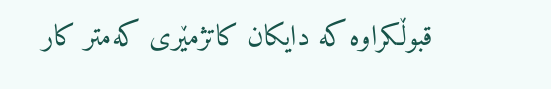قبوڵکراوە کە دایکان کاتژمێری کەمتر کار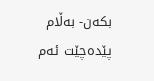بکەن- بەڵام پێدەچێت ئەم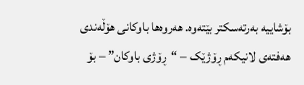بۆشاییە بەرتەسکتر بێتەوە. هەروەها باوکانی هۆڵەندی هەفتەی لانیکەم ڕۆژێک – “ڕۆژی باوکان” – بۆ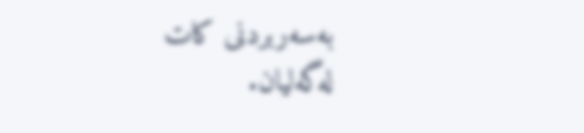بەسەربردنی کات لەگەلیان.